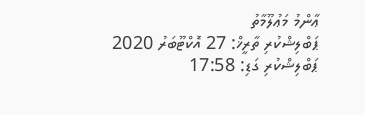ޢާންމު މަޢުލޫމާތު
ޕަބްލިޝްކުރި ތާރީޚް: 27 އޮކްޓޫބަރު 2020
ޕަބްލިޝްކުރި ގަޑި: 17:58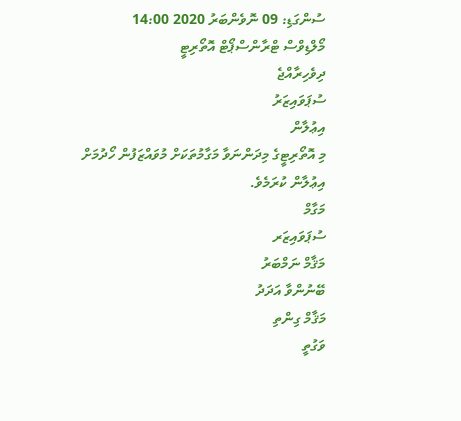ސުންގަޑި: 09 ނޮވެންބަރު 2020 14:00
މޯލްޑިވްސް ޓްރާންސްޕޯޓް އޮތޯރިޓީ
ދިވެހިރާއްޖެ
ސުޕަވައިޒަރު
އިޢުލާން
މި އޮތޯރިޓީގެ މިދަންނަވާ މަގާމުތަކަށް މުވައްޒަފުން ހޯދުމަށް އިޢުލާން ކުރަމެވެ.
މަގާމް
ސުޕަވައިޒަރ
މަޤާމް ނަމްބަރު
ބޭނުންވާ އަދަދު
މަޤާމް ގިންތި
ވަގުތީ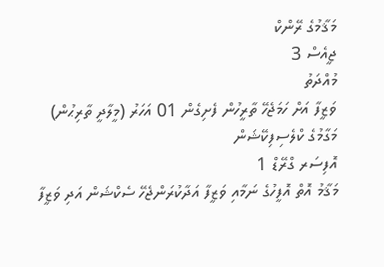މަޤާމުގެ ރޭންކް
ޖީއެސް 3
މުއްދަތު
ވަޒީފާ އަށް ހަމަޖެހޭ ތާރީހުން ފެށިގެން 01 އަހަރު (މީލާދީ ތާރިޙުން)
މަގާމުގެ ކްލެސިފިކޭޝަން
އޮފިސަރ ގްރޭޑް 1
މަޤާމު އޮތް އޮފީހުގެ ނަމާއި ވަޒީފާ އަދާކުރަންޖެހޭ ސެކްޝަން އަދި ވަޒީފާ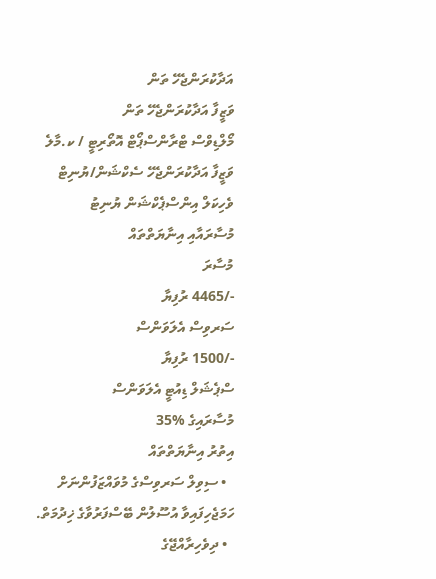އަދާކުރަންޖެހޭ ތަން
ވަޒީފާ އަދާކުރަންޖެހޭ ތަން
މޯލްޑިވްސް ޓްރާންސްޕޯޓް އޮތޯރިޓީ / ކ.މާލެ
ވަޒީފާ އަދާކުރަންޖެހޭ ސެކްޝަން/ޔުނިޓް
ވެހިކަލް އިންސްޕެކްޝަން ޔުނިޓު
މުސާރައާއި އިނާޔަތްތައް
މުސާރަ
-/4465 ރުފިޔާ
ސަރވިސް އެލަވަންސް
-/1500 ރުފިޔާ
ސްޕެޝަލް ޑިއުޓީ އެލަވަންސް
މުސާރައިގެ %35
އިތުރު އިނާޔަތްތައް
  • ސިވިލް ސަރވިސްގެ މުވައްޒަފުންނަށް ހަމަޖެހިފައިވާ އުސޫލުން ބޭސްފަރުވާގެ ޚިދުމަތް.
  • ދިވެހިރާއްޖޭގެ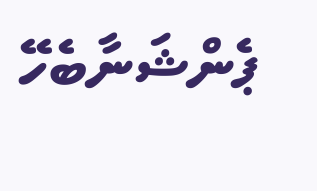ޕެންޝަނާބެހޭ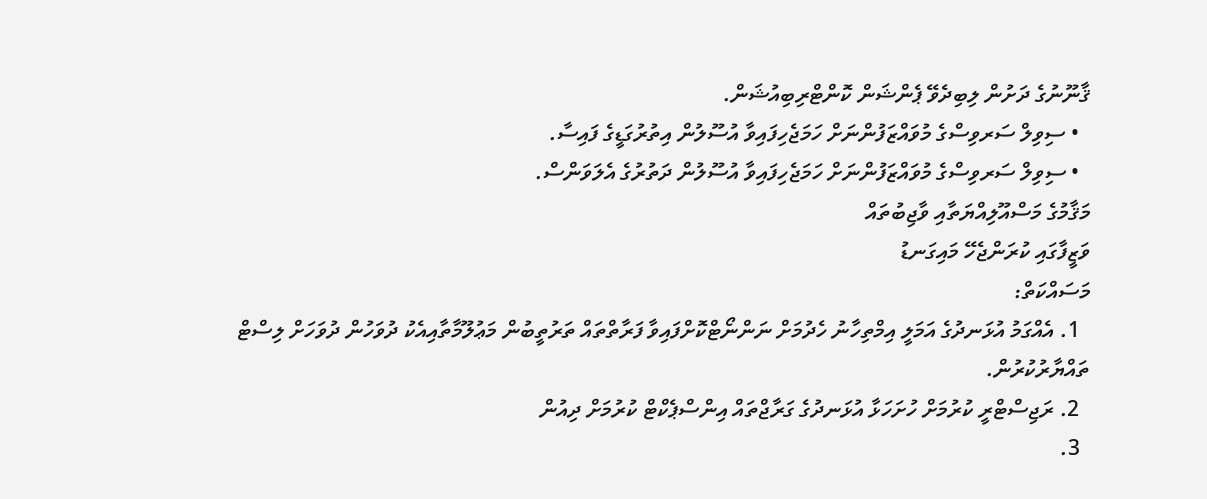ޤާނޫނުގެ ދަށުން ލިބިދެވޭ ޕެންޝަން ކޮންޓްރިބިއުޝަން.
  • ސިވިލް ސަރވިސްގެ މުވައްޒަފުންނަށް ހަމަޖެހިފައިވާ އުސޫލުން އިތުރުގަޑީގެ ފައިސާ.
  • ސިވިލް ސަރވިސްގެ މުވައްޒަފުންނަށް ހަމަޖެހިފައިވާ އުސޫލުން ދަތުރުގެ އެލަވަންސް.
މަޤާމުގެ މަސްއޫލިއްޔަތާއި ވާޖިބުތައް
ވަޒީފާގައި ކުރަންޖެހޭ މައިގަނޑު
މަސައްކަތް:
  1. އެއްގަމު އުޅަނދުގެ އަމަލީ އިމްތިހާނު ހެދުމަށް ނަންނޯޓްކޮށްފައިވާ ފަރާތްތައް ތަރުތީބުން މަޢުލޫމާތާއިއެކު ދުވަހުން ދުވަހަށް ލިސްޓް ތައްޔާރުކުރުން.
  2. ރަޖިސްޓްރީ ކުރުމަށް ހުށަހަޅާ އުޅަނދުގެ ގަރާޖްތައް އިންސްޕެކްޓް ކުރުމަށް ދިއުން
  3.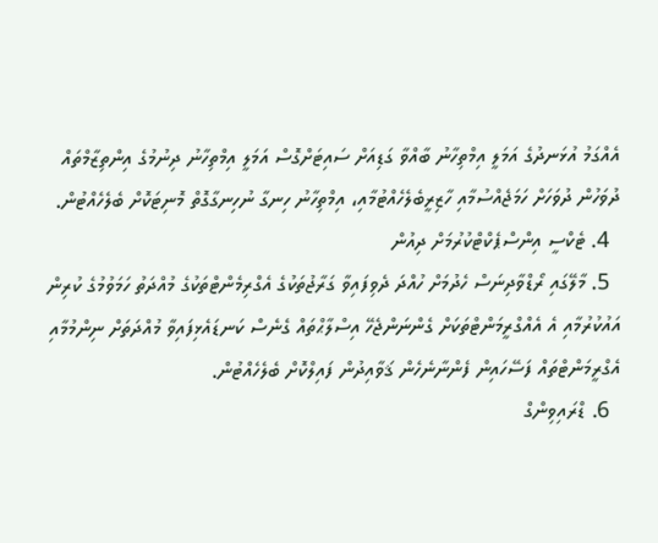އެއްގަމު އުޅަނދުގެ އަމަލީ އިމްތިހާނު ބާއްވާ ގަޑިއަށް ސައިޓަށްގޮސް އަމަލީ އިމްތިހާނު ދިނުމުގެ އިންތިޒާމްތައް ދުވަހުން ދުވަހަށް ހަމަޖެއްސުމާއި ހާޒިރީބެލެހެއްޓުމާއި، އިމްތިހާނު ހިނގާ ނުހިނގާގޮތް މޮނިޓަކޮށް ބެލެހެއްޓުން.
  4. ޓެކްސީ އިންސްޕެކްޓްކުރުމަށް ދިއުން
  5. މާލޭގައި ރޯޑްވާދިނަސް ހެދުމަށް ހުއްދަ ދެވިފައިވާ ގަރާޖުތަކުގެ އެގްރިމެންޓްތަކުގެ މުއްދަތު ހަމަވުމުގެ ކުރިން އައުކުރުމާއި އެ އެއްގްރީމަންޓްތަކަށް ގެންނަންޖެހޭ އިސްލާޙްތައް ގެނެސް ކަނޑައެޅިފައިވާ މުއްދަތަށް ނިންމުމާއި އެގްރީމަންޓްތައް ފަސޭހައިން ފެންނާނެހެން ޤަވާއިދުން ފައިލްކޮށް ބެލެހެއްޓުން.
  6. ޑްރައިވިންގް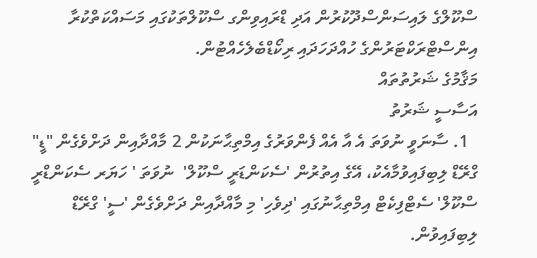ސްކޫލްގެ ލައިސަންސްދޫކުރުން އަދި ޑްރައިވިންގ ސްކޫލްތަކުގައި މަސައްކަތްކުރާ އިންސްޓްރަކްޓަރުންގެ ހުއްދަހަދައި ރިކޯޑްބެލެހެއްޓުން.
މަޤާމުގެ ޝަރުތުތައް
އަސާސީ ޝަރުތު
  1. ސާނަވީ ނުވަތަ އެ އާ އެއް ފެންވަރުގެ އިމްތިޙާނަކުން 2 މާއްދާއިން ދަށްވެގެން "ޑީ" ގްރޭޑް ލިބިފައިވުމާއެކު، އޭގެ އިތުރުން 'ސެކަންޑަރީ ސްކޫލް'  ނުވަތަ ' ހަޔަރ ސެކަންޑްރީ ސްކޫލް' ސެޓްފިކެޓް އިމްތިޙާނުގައި 'ދިވެހި' މި މާއްދާއިން ދަށްވެގެން 'ސީ' ގްރޭޑް ލިބިފައިވުން.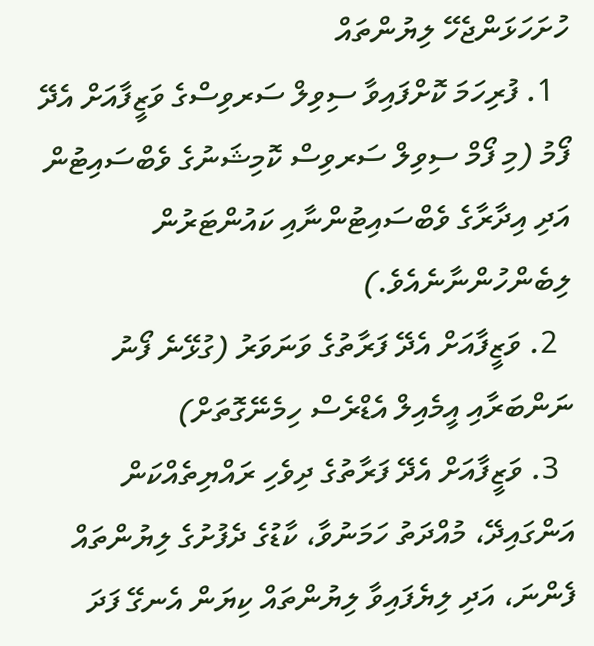ހުށަހަޅަންޖެހޭ ލިޔުންތައް
  1. ފުރިހަމަ ކޮށްފައިވާ ސިވިލް ސަރވިސްގެ ވަޒީފާއަށް އެދޭ ފޯމު (މި ފޯމް ސިވިލް ސަރވިސް ކޮމިޝަނުގެ ވެބްސައިޓުން އަދި އިދާރާގެ ވެބްސައިޓުންނާއި ކައުންޓަރުން ލިބެންހުންނާނެއެވެ.)
  2. ވަޒީފާއަށް އެދޭ ފަރާތުގެ ވަނަވަރު (ގުޅޭނެ ފޯނު ނަންބަރާއި އީމެއިލް އެޑްރެސް ހިމެނޭގޮތަށް)
  3. ވަޒީފާއަށް އެދޭ ފަރާތުގެ ދިވެހި ރައްޔިތެއްކަން އަންގައިދޭ، މުއްދަތު ހަމަނުވާ، ކާޑުގެ ދެފުށުގެ ލިޔުންތައް ފެންނަ، އަދި ލިޔެފައިވާ ލިޔުންތައް ކިޔަން އެނގޭ ފަދަ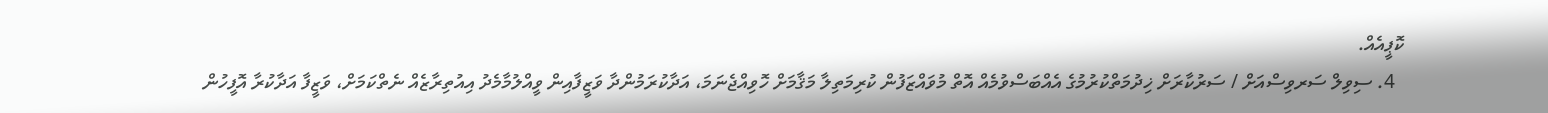ކޮޕީއެއް.
  4. ސިވިލް ސަރވިސްއަށް / ސަރުކާރަށް ޚިދުމަތްކުރުމުގެ އެއްބަސްވުމެއް އޮތް މުވައްޒަފުން ކުރިމަތިލާ މަޤާމަށް ހޮވިއްޖެނަމަ، އަދާކުރަމުންދާ ވަޒީފާއިން ވީއްލުމާމެދު އިއުތިރާޒެއް ނެތްކަމަށް، ވަޒީފާ އަދާކުރާ އޮފީހުން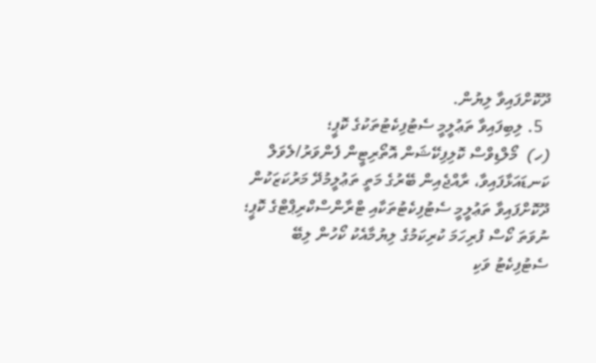ދޫކޮށްފައިވާ ލިޔުން.
  5. ލިބިފައިވާ ތަޢުލީމީ ސެޓުފިކެޓުތަކުގެ ކޮޕީ؛
(ހ)  މޯލްޑިވްސް ކޮލިފިކޭޝަން އޮތޯރިޓީން ފެންވަރު/ލެވަލް ކަނޑައަޅާފައިވާ، ރާއްޖެއިން ބޭރުގެ މަތީ ތަޢުލީމުދޭ މަރުކަޒަކުން ދޫކޮށްފައިވާ ތަޢުލީމީ ސެޓުފިކެޓުތަކާއި ޓްރާންސްކްރިޕްޓްގެ ކޮޕީ؛  ނުވަތަ ކޯސް ފުރިހަމަ ކުރިކަމުގެ ލިޔުމާއެކު ކޯހުން ލިބޭ ސެޓުފިކެޓު ވަކި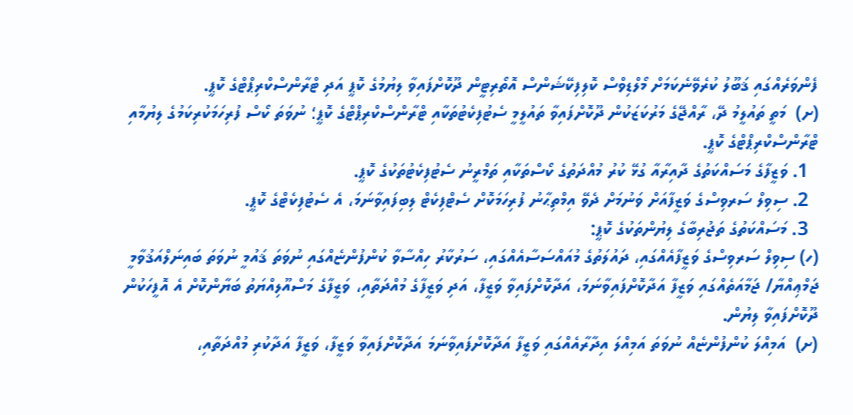ފެންވަރެއްގައި ޤަބޫލު ކުރެވޭނެކަމަށް މޯލްޑިވްސް ކޮލިފިކޭޝަންސް އޮތޯރިޓީން ދޫކޮށްފައިވާ ލިޔުމުގެ ކޮޕީ އަދި ޓްރާންސްކްރިޕްޓްގެ ކޮޕީ.
(ށ)  މަތީ ތައުލީމު ދޭ، ރާއްޖޭގެ މަރުކަޒަކުން ދޫކޮށްފައިވާ ތައުލީމީ ސެޓުފިކެޓުތަކާއި ޓްރާންސްކްރިޕްޓްގެ ކޮޕީ؛ ނުވަތަ ކޯސް ފުރިހަމަކުރިކަމުގެ ލިޔުމާއި ޓްރާންސްކްރިޕްޓްގެ ކޮޕީ.
  1. ވަޒީފާގެ މަސައްކަތުގެ ދާއިރާއާ ގުޅޭ ކުރު މުއްދަތުގެ ކޯސްތަކާއި ތަމްރީނު ސެޓުފިކެޓުތަކުގެ ކޮޕީ.
  2. ސިވިލް ސަރވިސްގެ ވަޒީފާއަށް ވަނުމަށް ދެވޭ އިމްތިޙާނު ފުރިހަމަކޮށް ސެޓްފިކެޓް ލިބިފައިވާނަމަ، އެ ސެޓުފިކެޓްގެ ކޮޕީ.
  3. މަސައްކަތުގެ ތަޖުރިބާގެ ލިޔުންތަކުގެ ކޮޕީ:
(ހ) ސިވިލް ސަރވިސްގެ ވަޒީފާއެއްގައި، ދައުލަތުގެ މުއައްސަސާއެއްގައި، ސަރުކާރު ހިއްސާވާ ކުންފުންޏެއްގައި ނުވަތަ ޤައުމީ ނުވަތަ ބައިނަލްއަޤުވާމީ ޖަމްޢިއްޔާ/ ޖަމާއަތެއްގައި ވަޒީފާ އަދާކޮށްފައިވާނަމަ، އަދާކޮށްފައިވާ ވަޒީފާ، އަދި ވަޒީފާގެ މުއްދަތާއި، ވަޒީފާގެ މަސްއޫލިއްޔަތު ބަޔާންކޮށް އެ އޮފީހަކުން ދޫކޮށްފައިވާ ލިޔުން.
(ށ)  އަމިއްލަ ކުންފުންޏެއް ނުވަތަ އަމިއްލަ އިދާރާއެއްގައި ވަޒީފާ އަދާކޮށްފައިވާނަމަ އަދާކޮށްފައިވާ ވަޒީފާ، ވަޒީފާ އަދާކުރި މުއްދަތާއި،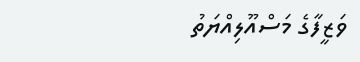ވަޒީފާގެ މަސްއޫލިއްޔަތު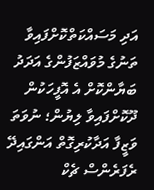އަދި މަސައްކަތްކޮށްފައިވާ ތަނުގެ މުވައްޒަފުންގެ އަދަދު ބަޔާންކޮށް އެ އޮފީހަކުން ދޫކޮށްފައިވާ ލިޔުން؛ ނުވަތަ ވަޒީފާ އަދާކުރިގޮތް އަންގައިދޭ ރެފަރެންސް ޗެކް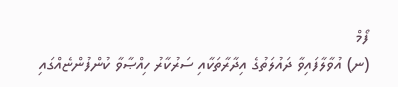ފޯމް
(ނ) އުވާލާފައިވާ ދައުލަތުގެ އިދާރާތަކާއި ސަރުކާރު ހިއްޞާވާ ކުންފުންޏެއްގައި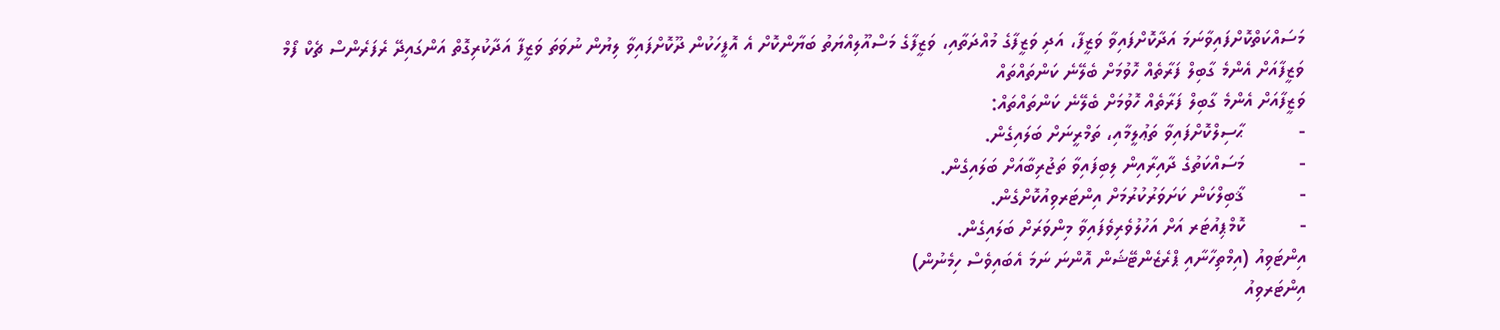މަސައްކަތްކޮށްފައިވާނަމަ އަދާކޮށްފައިވާ ވަޒީފާ، އަދި ވަޒީފާގެ މުއްދަތާއި، ވަޒީފާގެ މަސްއޫލިއްޔަތު ބަޔާންކޮށް އެ އޮފީހަކުން ދޫކޮށްފައިވާ ލިޔުން ނުވަތަ ވަޒީފާ އަދާކުރިގޮތް އަންގައިދޭ ރެފަރެންސް ޗެކް ފޯމް
ވަޒީފާއަށް އެންމެ ގާބިލް ފަރާތެއް ހޮވުމަށް ބެލޭނެ ކަންތައްތައް
ވަޒީފާއަށް އެންމެ ގާބިލް ފަރާތެއް ހޮވުމަށް ބެލޭނެ ކަންތައްތައް:
-          ޙާސިލްކޮށްފައިވާ ތަޢުލީމާއި، ތަމްރީނަށް ބަލައިގެން.
-          މަސައްކަތުގެ ދާއިރާއިން ލިބިފައިވާ ތަޖުރިބާއަށް ބަލައިގެން.
-          ޤާބިލްކަން ކަށަވަރުކުރުމަށް އިންޓަރވިއުކޮށްގެން.
-          ކޮމްޕިއުޓަރ އަށް އަހުލުވެރިވެފައިވާ މިންވަރަށް ބަލައިގެން.
އިންޓަވިއު (އިމްތިހާނާއި ޕްރެޒެންޓޭޝަން އޮންނަ ނަމަ އެބައިވެސް ހިމެނުން)
އިންޓަރވިއު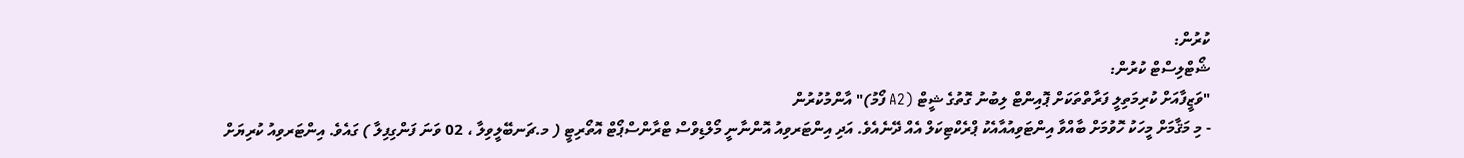ކުރުން:
ޝޯޓްލިސްޓް ކުރުން:
"ވަޒީފާއަށް ކުރިމަތިލީ ފަރާތްތަކަށް ޕޮއިންޓް ލިބުނު ގޮތުގެ ޝީޓް (A2 ފޯމު)" އާންމުކުރުން
- މި މަޤާމަށް މީހަކު ހޮވުމަށް ބާއްވާ އިންޓަވިއުއާއެކު ޕްރެކްޓިކަލް އެއް ދޭނެއެވެ. އަދި އިންޓަރވިއު އޮންނާނީ މޯލްޑިވްސް ޓްރާންސްޕޯޓް އޮތޯރިޓީ ( މ.ޗަނބޭލީވިލާ ، 02 ވަނަ ފަންގިފިލާ ) ގައެވެ. އިންޓަރވިއު ކުރިޔަށް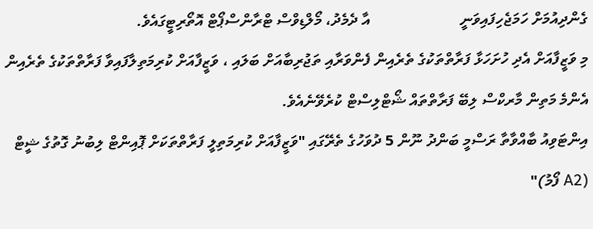ގެންދިއުމަށް ހަމަޖެހިފައިވަނީ                       އާ ދެމެދު، މޯލްޑިވްސް ޓްރާންސްޕޯޓް އޮތޯރިޓީގައެވެ.
މި ވަޒީފާއަށް އެދި ހުށަހަޅާ ފަރާތްތަކުގެ ތެރެއިން ފެންވަރާއި ތަޖުރިބާއަށް ބަލައި ، ވަޒީފާއަށް ކުރިމަތިލާފައިވާ ފަރާތްތަކުގެ ތެރެއިން އެންމެ މަތިން މާރކްސް ލިބޭ ފަރާތްތައް ޝޯޓްލިސްޓް ކުރެވޭނެއެވެ.
އިންޓަވިއު ބާއްވާތާ ރަސްމީ ބަންދު ނޫން 5 ދުވަހުގެ ތެރޭގައި "ވަޒީފާއަށް ކުރިމަތިލީ ފަރާތްތަކަށް ޕޮއިންޓް ލިބުނު ގޮތުގެ ޝީޓް (A2 ފޯމު)"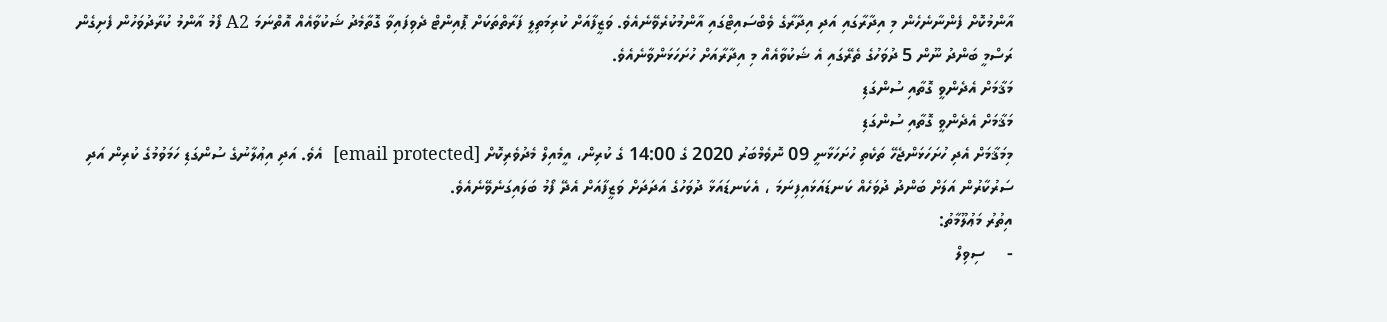އާންމުކޮށް ފެންނާނެހެން މި އިދާރާގައި އަދި އިދާރާގެ ވެބްސައިޓްގައި އާންމުކުރެވޭނެއެވެ. ވަޒީފާއަށް ކުރިމަތިލީ ފަރާތްތަކަށް ޕޮއިންޓް ދެވިފައިވާ ގޮތާމެދު ޝަކުވާއެއް އޮތްނަމަ A2 ފޯމު އާންމު ކުރާދުވަހުން ފެށިގެން ރަސްމީ ބަންދު ނޫން 5 ދުވަހުގެ ތެރޭގައި އެ ޝަކުވާއެއް މި އިދާރާއަށް ހުށަހަޅަންވާނެއެވެ.
މަޤާމަށް އެދެންވީ ގޮތާއި ސުންގަޑި
މަޤާމަށް އެދެންވީ ގޮތާއި ސުންގަޑި
މިމަޤާމަށް އެދި ހުށަހަޅަންޖެހޭ ތަކެތި ހުށަހަޅާނީ 09 ނޮވެމްބަރު 2020 ގެ 14:00 ގެ ކުރިން، އީމެއިލް މެދުވެރިކޮށް [email protected]  އެވެ. އަދި އިޢުލާނުގެ ސުންގަޑި ހަމަވުމުގެ ކުރިން އަދި ސަރުކާރުން އަލަށް ބަންދު ދުވަހެއް ކަނޑައަޅައިފިނަމަ ، އެކަނޑައަޅާ ދުވަހުގެ އަދަދަށް ވަޒީފާއަށް އެދޭ ފޯމު ބަލައިގަނެވޭނެއެވެ.
އިތުރު މަޢުލޫމާތު:
-     ސިވިލް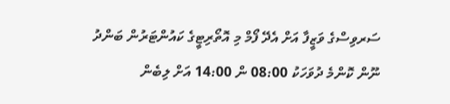ސަރވިސްގެ ވަޒީފާ އަށް އެދޭ ފޯމް މި އޮތޯރިޓީގެ ކައުންޓަރުން ބަންދު ނޫން ކޮންމެ ދުވަހަކު 08:00 ން 14:00 އަށް ލިބެން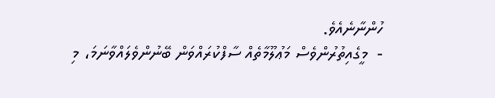ހުންނާނެއެވެ.
-  މީގެއިތުރުންވެސް މަޢުލޫމާތެއް ސާފްކުރައްވަން ބޭނުންވެލައްވާނަމަ، މި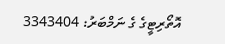އޮތޯރިޓީގެ ގެ ނަމްބަރު: 3343404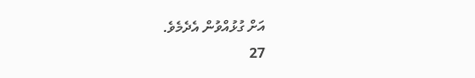އަށް ގުޅުއްވުން އެދެމެވެ.
27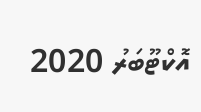އޮކްޓޫބަރު 2020